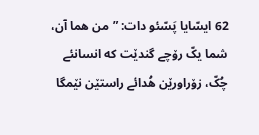62 ایسّایا پَسّئو دات: ”من هما آن، شما یکّ رۆچے گندێت که انسانئے چُکّ، زۆراورێن هُدائے راستێن نێمگا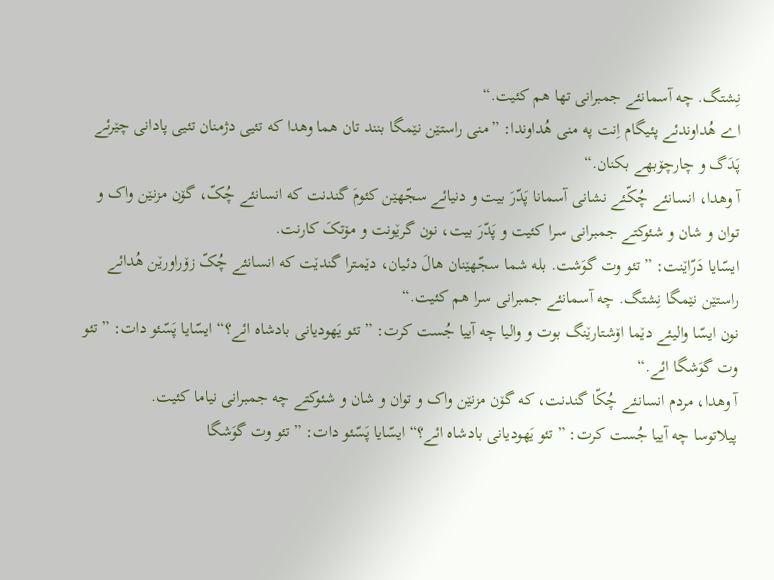نِشتگ. چه آسمانئے جمبرانی تها هم کئیت.“
اے هُداوندئے پئیگام اِنت په منی هُداوندا: ”منی راستێن نێمگا بنند تان هما وهدا که تئیی دژمنان تئیی پادانی چێرئے پَدَگ و چارچۆبهے بکنان.“
آ وهدا، انسانئے چُکّئے نشانی آسمانا پَدّرَ بیت و دنیائے سجّهێن کئومَ گندنت که انسانئے چُکّ، گۆن مزنێن واک و توان و شان و شئوکتے جمبرانی سرا کئیت و پَدّرَ بیت، نون گرێونت و مۆتکَ کارنت.
ایسّایا دَرّاێنت: ”تئو وت گوَشت. بله شما سجّهێنان هالَ دئیان، دێمترا گندێت که انسانئے چُکّ زۆراورێن هُدائے راستێن نێمگا نِشتگ. چه آسمانئے جمبرانی سرا هم کئیت.“
نون ایسّا والیئے دێما اۆشتارێنگ بوت و والیا چه آییا جُست کرت: ”تئو یَهودیانی بادشاه ائے؟“ ایسّایا پَسّئو دات: ”تئو وت گوَشگا ائے.“
آ وهدا، مردم انسانئے چُکّا گندنت، که گۆن مزنێن واک و توان و شان و شئوکتے چه جمبرانی نیاما کئیت.
پیلاتوسا چه آییا جُست کرت: ”تئو یَهودیانی بادشاه ائے؟“ ایسّایا پَسّئو دات: ”تئو وت گوَشگا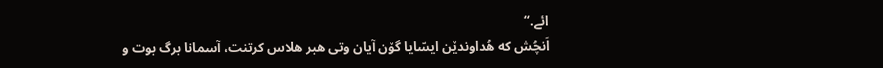ائے.“
اَنچُش که هُداوندێن ایسّایا گۆن آیان وتی هبر هلاس کرتنت، آسمانا برگ بوت و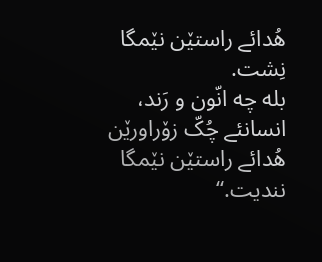هُدائے راستێن نێمگا نِشت.
بله چه انّون و رَند، انسانئے چُکّ زۆراورێن هُدائے راستێن نێمگا نندیت.“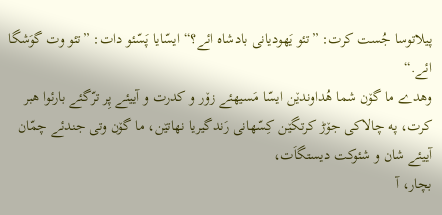پیلاتوسا جُست کرت: ”تئو یَهودیانی بادشاه ائے؟“ ایسّایا پَسّئو دات: ”تئو وت گوَشگا ائے.“
وهدے ما گۆن شما هُداوندێن ایسّا مَسیهئے زۆر و کدرت و آییئے پِر ترّگئے بارئوا هبر کرت، په چالاکی جۆڑ کرتگێن کِسّهانی رَندگیریا نهاتێن، ما گۆن وتی جندئے چمّان آییئے شان و شئوکت دیستگاَت،
بچار، آ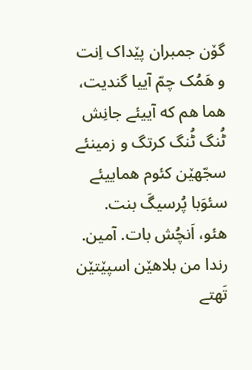گۆن جمبران پێداک اِنت و هَمُک چمّ آییا گندیت، هما هم که آییئے جانِش ٹُنگ ٹُنگ کرتگ و زمینئے سجّهێن کئوم هماییئے سئوَبا پُرسیگَ بنت. هئو، اَنچُش بات. آمین.
رندا من بلاهێن اسپێتێن تَهتے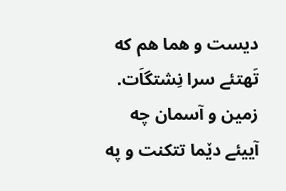دیست و هما هم که تَهتئے سرا نِشتگاَت. زمین و آسمان چه آییئے دێما تتکنت و په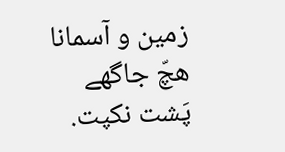زمین و آسمانا هچّ جاگهے پَشت نکپت.